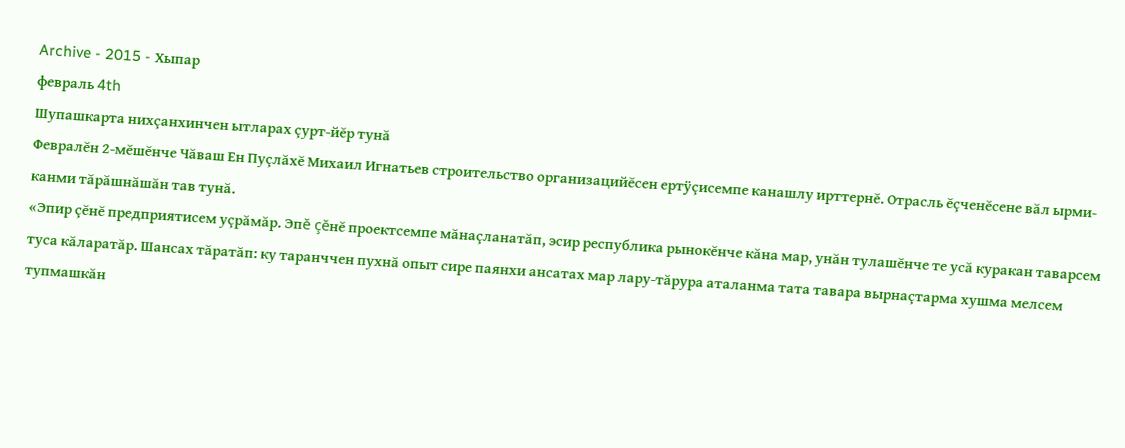Archive - 2015 - Хыпар
февраль 4th
Шупашкарта нихçанхинчен ытларах çурт-йĕр тунă
Февралĕн 2-мĕшĕнче Чăваш Ен Пуçлăхĕ Михаил Игнатьев строительство организацийĕсен ертÿçисемпе канашлу ирттернĕ. Отрасль ĕçченĕсене вăл ырми-канми тăрăшнăшăн тав тунă.
«Эпир çĕнĕ предприятисем уçрăмăр. Эпĕ çĕнĕ проектсемпе мăнаçланатăп, эсир республика рынокĕнче кăна мар, унăн тулашĕнче те усă куракан таварсем туса кăларатăр. Шансах тăратăп: ку таранччен пухнă опыт сире паянхи ансатах мар лару-тăрура аталанма тата тавара вырнаçтарма хушма мелсем тупмашкăн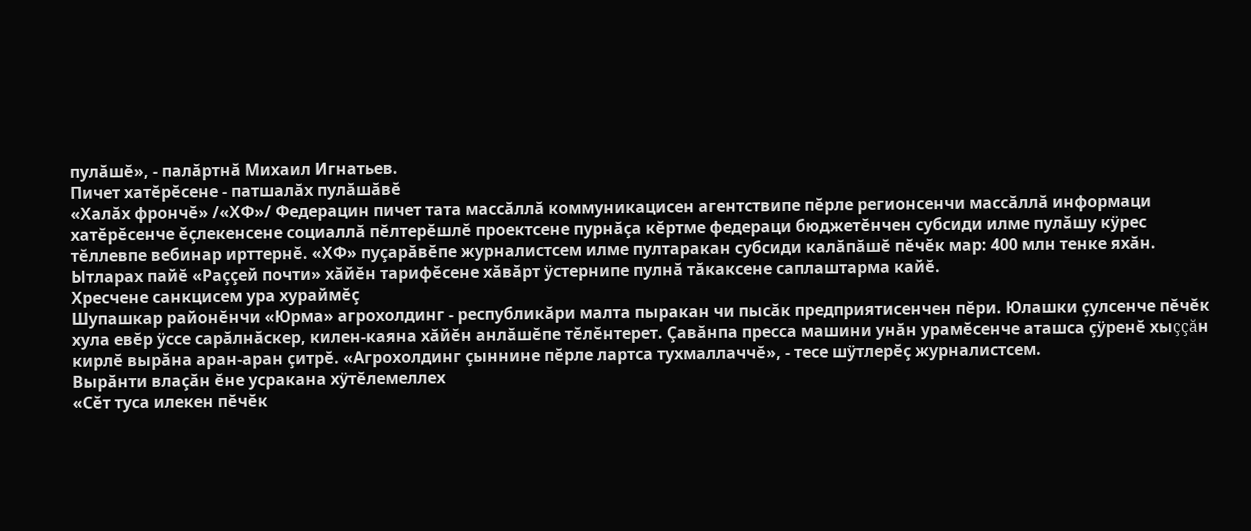пулăшĕ», - палăртнă Михаил Игнатьев.
Пичет хатĕрĕсене - патшалăх пулăшăвĕ
«Халăх фрончĕ» /«ХФ»/ Федерацин пичет тата массăллă коммуникацисен агентствипе пĕрле регионсенчи массăллă информаци хатĕрĕсенче ĕçлекенсене социаллă пĕлтерĕшлĕ проектсене пурнăçа кĕртме федераци бюджетĕнчен субсиди илме пулăшу кÿрес тĕллевпе вебинар ирттернĕ. «ХФ» пуçарăвĕпе журналистсем илме пултаракан субсиди калăпăшĕ пĕчĕк мар: 400 млн тенке яхăн. Ытларах пайĕ «Раççей почти» хăйĕн тарифĕсене хăвăрт ÿстернипе пулнă тăкаксене саплаштарма кайĕ.
Хресчене санкцисем ура хураймĕç
Шупашкар районĕнчи «Юрма» агрохолдинг - республикăри малта пыракан чи пысăк предприятисенчен пĕри. Юлашки çулсенче пĕчĕк хула евĕр ÿссе сарăлнăскер, килен-каяна хăйĕн анлăшĕпе тĕлĕнтерет. Çавăнпа пресса машини унăн урамĕсенче аташса çÿренĕ хыççăн кирлĕ вырăна аран-аран çитрĕ. «Агрохолдинг çыннине пĕрле лартса тухмаллаччĕ», - тесе шÿтлерĕç журналистсем.
Вырăнти влаçăн ĕне усракана хÿтĕлемеллех
«Сĕт туса илекен пĕчĕк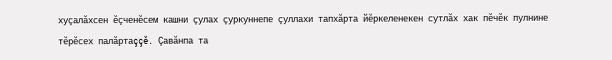хуçалăхсен ĕçченĕсем кашни çулах çуркуннепе çуллахи тапхăрта йĕркеленекен сутлăх хак пĕчĕк пулнине тĕрĕсех палăртаççĕ. Çавăнпа та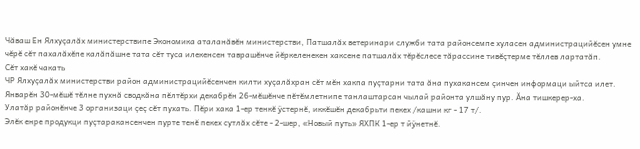Чăваш Ен Ялхуçалăх министерствипе Экономика аталанăвĕн министерстви, Патшалăх ветеринари служби тата районсемпе хуласен администрацийĕсен умне чĕрĕ сĕт пахалăхĕпе калăпăшне тата сĕт туса илекенсен таврашĕнче йĕркеленекен хаксене патшалăх тĕрĕслесе тăрассине тивĕçтерме тĕллев лартатăп.
Сĕт хакĕ чакать
ЧР Ялхуçалăх министерстви район администрацийĕсенчен килти хуçалăхран сĕт мĕн хакпа пуçтарни тата ăна пухакансем çинчен информаци ыйтса илет. Январĕн 30-мĕшĕ тĕлне пухнă сводкăна пĕлтĕрхи декабрĕн 26-мĕшĕнче пĕтĕмлетнипе танлаштарсан чылай районта улшăну пур. Ăна тишкерер-ха.
Улатăр районĕнче 3 организаци çеç сĕт пухать. Пĕри хака 1-ер тенкĕ ÿстернĕ, иккĕшĕн декабрьти пекех /кашни кг - 17 т/.
Элĕк енре продукци пуçтаракансенчен пурте тенĕ пекех сутлăх сĕте - 2-шер, «Новый путь» ЯХПК 1-ер т йÿнетнĕ.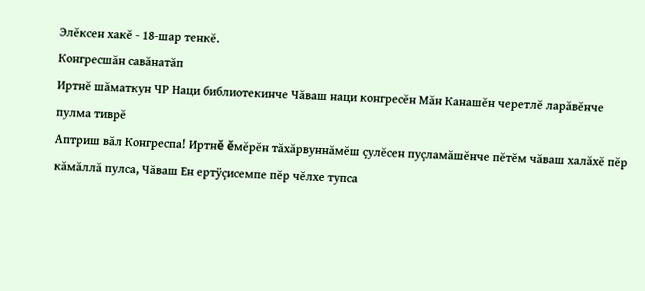Элĕксен хакĕ - 18-шар тенкĕ.
Конгресшăн савăнатăп
Иртнĕ шăматкун ЧР Наци библиотекинче Чăваш наци конгресĕн Мăн Канашĕн черетлĕ ларăвĕнче пулма тиврĕ
Аптриш вăл Конгреспа! Иртнĕ ĕмĕрĕн тăхăрвуннăмĕш çулĕсен пуçламăшĕнче пĕтĕм чăваш халăхĕ пĕр кăмăллă пулса, Чăваш Ен ертÿçисемпе пĕр чĕлхе тупса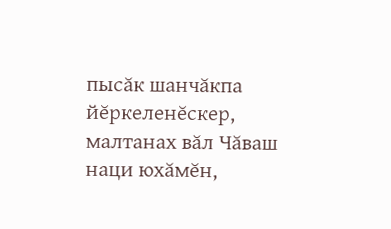пысăк шанчăкпа йĕркеленĕскер, малтанах вăл Чăваш наци юхăмĕн,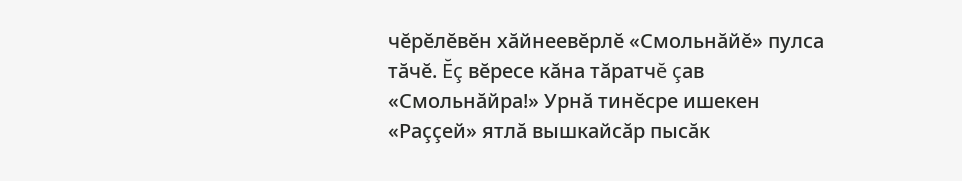чĕрĕлĕвĕн хăйнеевĕрлĕ «Смольнăйĕ» пулса тăчĕ. Ĕç вĕресе кăна тăратчĕ çав «Смольнăйра!» Урнă тинĕсре ишекен «Раççей» ятлă вышкайсăр пысăк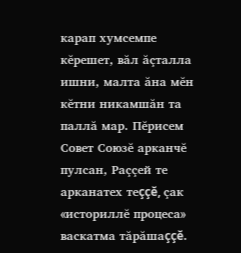карап хумсемпе кĕрешет, вăл ăçталла ишни, малта ăна мĕн кĕтни никамшăн та паллă мар. Пĕрисем Совет Союзĕ арканчĕ пулсан, Раççей те арканатех теççĕ, çак «историллĕ процеса» васкатма тăрăшаççĕ.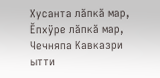Хусанта лăпкă мар, Ĕпхÿре лăпкă мар, Чечняпа Кавказри ытти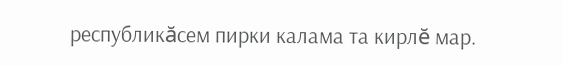республикăсем пирки калама та кирлĕ мар.